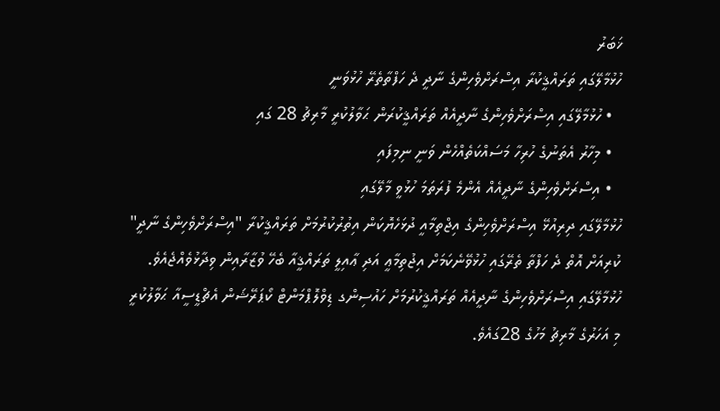ޚަބަރު
ހުޅުމާލޭގައި ތަރައްޤީކުރާ އިސްރަށްވެހިންގެ ނާދީ ދެ ހަފްތާތެރޭ ހުޅުވަނީ
  • ހުޅުމާލޭގައި އިސްރަށްވެހިންގެ ނާދީއެއް ތަރައްޤީކުރަން ޙަވާލުކުރީ މާރިޗު 28 ގައި
  • މިހާރު އެތަނުގެ ހުރިހާ މަސައްކަތެއްހެން ވަނީ ނިމިފައި
  • އިސްރަށްވެހިންގެ ނާދީއެއް އެންމެ ފުރަތަމަ ހުޅުވީ މާލޭގައި
ހުޅުމާލޭގައި ދިރިއުޅޭ އިސްރަށްވެހިންގެ އިޖްތިމާއީ ދުޅަހެޔޮކަން އިތުރުކުރުމަށް ތަރައްޤީކުރާ "އިސްރަށްވެހިންގެ ނާދީ" ކުރިއަށް އޮތް ދެ ހަފްތާ ތެރޭގައި ހުޅުވޭނެކަމަށް އިޖުތިމާޢީ އަދި ޢާއިލީ ތަރައްޤީއާ ބެހޭ ވުޒާރާއިން ވިދާޅުވެއްޖެއެވެ.
ހުޅުމާލޭގައި އިސްރަށްވެހިންގެ ނާދީއެއް ތަރައްޤީކުރުމަށް ހައުސިންގ ޑިވްލޮޕްމަންޓް ކޯޕަރޭޝަން އެޗްޑީސީއާ ޙަވާލުކުރީ މި އަހަރުގެ މާރިޗު މަހުގެ 28ގައެވެ.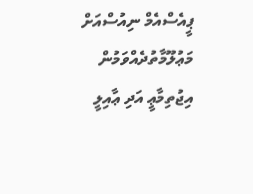ޕީއެސްއެމް ނިއުސްއަށް މަޢުލޫމާތުދެއްވަމުން އިޖުތިމާޢީ އަދި ޢާއިލީ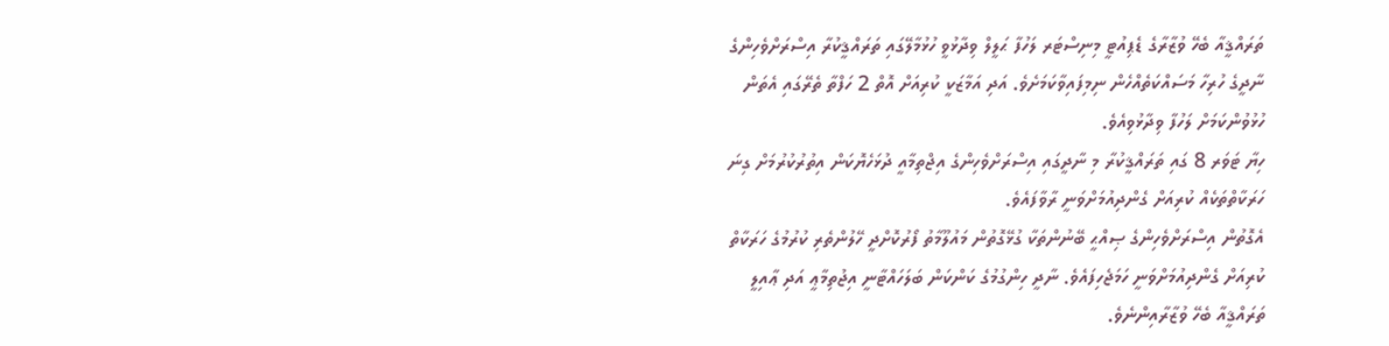ތަރައްޤީއާ ބެހޭ ވުޒާރާގެ ޑެޕިއުޓީ މިނިސްޓަރ ލަހުފާ ޙަލީލް ވިދާޅުވީ ހުޅުމާލޭގައި ތަރައްޤީކުރާ އިސްރަށްވެހިންގެ ނާދީގެ ހުރިހާ މަސައްކަތެއްހެން ނިމިފައިވާކަމަށެވެ. އަދި އަމާޒަކީ ކުރިއަށް އޮތް 2 ހަފްތާ ތެރޭގައި އެތަން ހުޅުވުންކަމަށް ލަހުފާ ވިދާޅުވިއެވެ.
ހިޔާ ޓަވަރ 8 ގައި ތަރައްޤީކުރާ މި ނާދީގައި އިސްރަށްވެހިންގެ އިޖްތިމާއީ ދުޅަހެޔޮކަން އިތުރުކުރުމަށް ގިނަ ހަރަކާތްތަކެއް ކުރިއަށް ގެންދިއުމަށްވަނީ ރާވާފައެވެ.
އެގޮތުން އިސްރަށްވެހިންގެ ޞިއްޙީ ބޭނުންތަކާ ގުޅޭގޮތުން މައުލޫމާތު ފޯރުކޮށްދީ ހޭލުންތެރި ކުރުމުގެ ހަރަކާތް ކުރިއަށް ގެންދިއުމަށްވަނީ ހަމަޖެހިފައެވެ. ނާދީ ހިންގުމުގެ ކަންކަން ބަލަހައްޓާނީ އިޖުތިމާޢީ އަދި ޢާއިލީ ތަރައްޤީއާ ބެހޭ ވުޒާރާއިންނެވެ.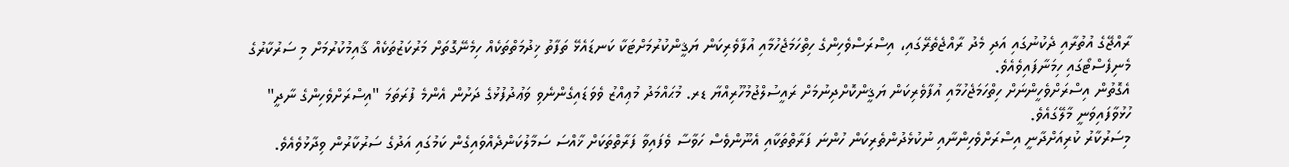ރާއްޖޭގެ އުތުރާއި ދެކުނުގައި އަދި މެދު ރާއްޖެތެރޭގައި، އިސްރަސްވެހިންގެ ހިތްހަމަޖެހުމާއި އުފާވެރިކަން ޔަޤީންކުރުމަށްޓަކާ ކަނޑައެޅޭ ތަފާތު ޚިދުމަތްތަކެއް ހިމެނޭގޮތަށް މަރުކަޒުތަކެއް ޤާއިމުކުރުމަށް މި ސަރުކާރުގެ މެނިފެސްޓޯގައި ހިމަނާފައިވެއެވެ.
އެގޮތުން އިސްރަށްވެހީންނަށް ހިތްހަމަޖެހުމާއި އުފާވެރިކަން ޔަޤީންކޮށްދިނުމަށް ރައީސުލްޖުމުހޫރިއްޔާ ޑރ. މުޙައްމަދު މުޢިއްޒު ވެވަޑައިގެންނެވި ވަޢުދުފުޅުގެ ދަށުން އެންމެ ފުރަތަމަ "އިސްރަށްވެހިންގެ ނާދީ" ހުޅުވާފައިވަނީ މާލޭގައެވެ.
މިސަރުކާރު ކުރިއަށްދާނީ އިސްރަށްވެހިންނާއި ނުކުޅެދުންތެރިކަން ހުންނަ ފަރާތްތަކާއި އެނޫންވެސް ހަވާސާ ވެފައިވާ ފަރާތްތަކަށް ޚާއްސަ ސަމާލުކަންދެއްވައިގެން ކަމުގައި އަދުގެ ސަރުކާރުން ވިދާޅުވެއެވެ.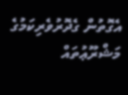އެގޮތުން ގެދޮރުވެރިކަމުގެ މަޝްރޫޢުތައް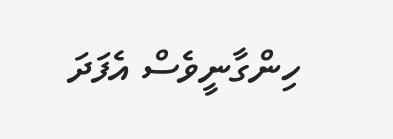ހިންގާނީވެސް އެފަދަ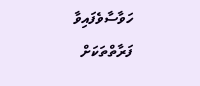ހަވާސާވެފައިވާ ފަރާތްތަކަށް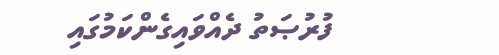ފުރުޞަތު ދެއްވައިގެންކަމުގައި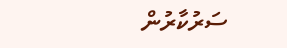ސަރުކާރުން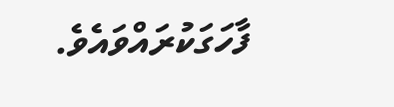ފާހަގަކުރައްވައެވެ.